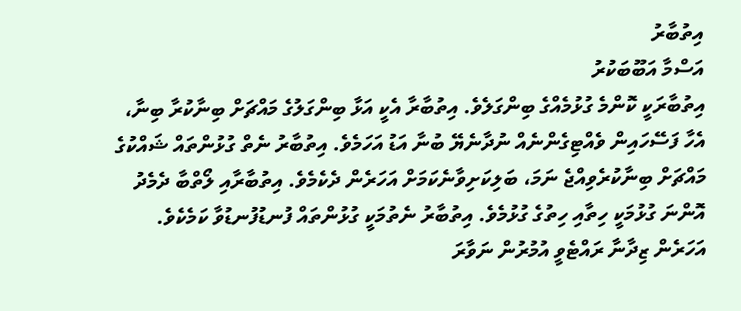އިތުބާރު
އަސްމާ އަބޫބަކުރު
އިތުބާރަކީ ކޮންމެ ގުޅުމެއްގެ ބިންގަލެވެ. އިތުބާރާ އެކީ އަޅާ ބިންގަލުގެ މައްޗަށް ބިނާކުރާ ބިނާ، އެހާ ފަސޭހައިން ވެއްޓިގެންނެއް ނުދާނެޔޭ ބުނާ އަޑު އަހަމެވެ. އިތުބާރު ނެތް ގުޅުންތައް ޝައްކުގެ މައްޗަށް ބިނާކުރެވިއްޖެ ނަމަ، ބަލިކަށިވާނެކަމަށް އަހަރެން ދެކެމެވެ. އިތުބާރާއި ލޯތްބާ ދެމެދު އޮންނަ ގުޅުމަކީ ހިތާއި ހިތުގެ ގުޅުމެވެ. އިތުބާރު ނެތުމަކީ ގުޅުންތައް ފުނޑުފުނޑުވާ ކަމެކެވެ.
އަހަރެން ޒިދާނާ ރައްޓެވީ އުމުރުން ނަވާރަ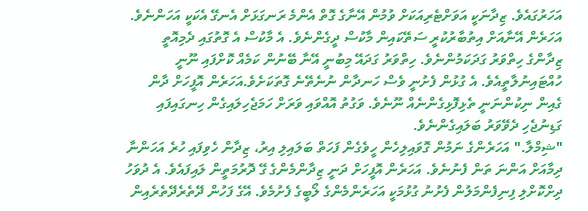އަހަރުގައެވެ. ޒިދާނަކީ އަވަށްޓެރިއަކަށް ވުމުން އޭނާގެ ގޮތް އެންމެ ރަނގަޅަށް އެނގޭ އެކަކީ އަހަންނެވެ. އަހަރެން އޭނާއަށް އިތުބާރުކުރީ ސަތޭކައިން މާކުސް ދީގެންނެވެ. އެ މާކުސް އެ ގޮތުގައި ދެމިއޮތީ ޒިދާންގެ ހިތްވަރު ގަދަކަމުންނެވެ. ހިތްވަރު ގަދައޭ މިބުނީ އޭނާ ބޭނުން ކަމެއް ކޮށްފައި ނޫނީ ހުއްޓައިނުލާތީއެވެ. އެ ގުޅުން ފެށުނީ ވެސް ހަނދާން ނުނެތޭނެ ގޮތަކަށެވެ.އަހަރެން އޮފީހަށް ދާން ގެއިން ނިކުންނަނީ ތެޅިފޮޅިގެންނެއް ނޫނެވެ. ވަގުތު އޮއްވައި ވަރަށް ހަމަޖެހިލައިގެން ހިނގައިފައި ގަޑިނުޖެހި ދެވޭވަރު ބަލައިގެންނެވެ.
"ޝިމްލާ." އަހަރެންގެ ނަމުން ގޮވައިލިހެން ހީވެގެން ފަހަތް ބަލައިލި އިރު، ޒިދާން ހެވިފައި ހުރެ އަހަންނާ ދިމާއަށް އަންނަ ތަން ފެނުނެވެ. އަހަރެން އޮފީހަށް ދަނީ ޒިދާންމެންގެ ގޭ ދޮރުމަތީން ލައިފައެވެ. އެ ދުވަހު ދިށްކޮށްލި ފިނިފެންމަލުން ފެށުނު ގުޅުމަކީ އަހަރެންމެންގެ ލޯބީގެ ފެށުމެވެ. އޭގެ ފަހުން ދޭތެރެދޭތެރެއިން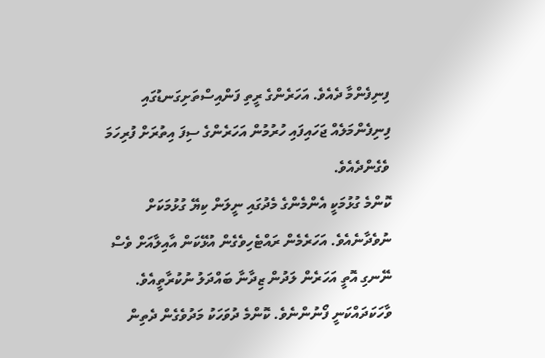ފިނިފެންމާ ދެއެވެ. އަހަރެންގެ ރީތި ފަންއިސްތަށިގަނޑުގައި ފިނިފެންމަލެއް ޖަހައިފައި ހުރުމުން އަހަރެންގެ ސިފަ އިތުރަށް ފުރިހަމަ ވެގެންދެއެވެ.
ކޮންމެ ގުޅުމަކީ އެންމެންގެ މެދުގައި ނީލަން ކިޔޭ ގުޅުމަކަށް ނުވެދާނެއެވެ. އަހަރެމެން ރައްޓެހިވެގެން އުޅޭކަން އާއިލާއަށް ވެސް ނޭނގި އޮތީ އަހަރެން ލަދުން ޒިދާނާ ބައްދަލު ނުކުރާތީއެވެ. ވާހަކަދައްކަނީ ފޯނުންނެވެ. ކޮންމެ ދުވަހަކު މަދުވެގެން ދެތިން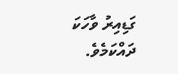ގަޑިއިރު ވާހަކަ ދައްކަމެވެ.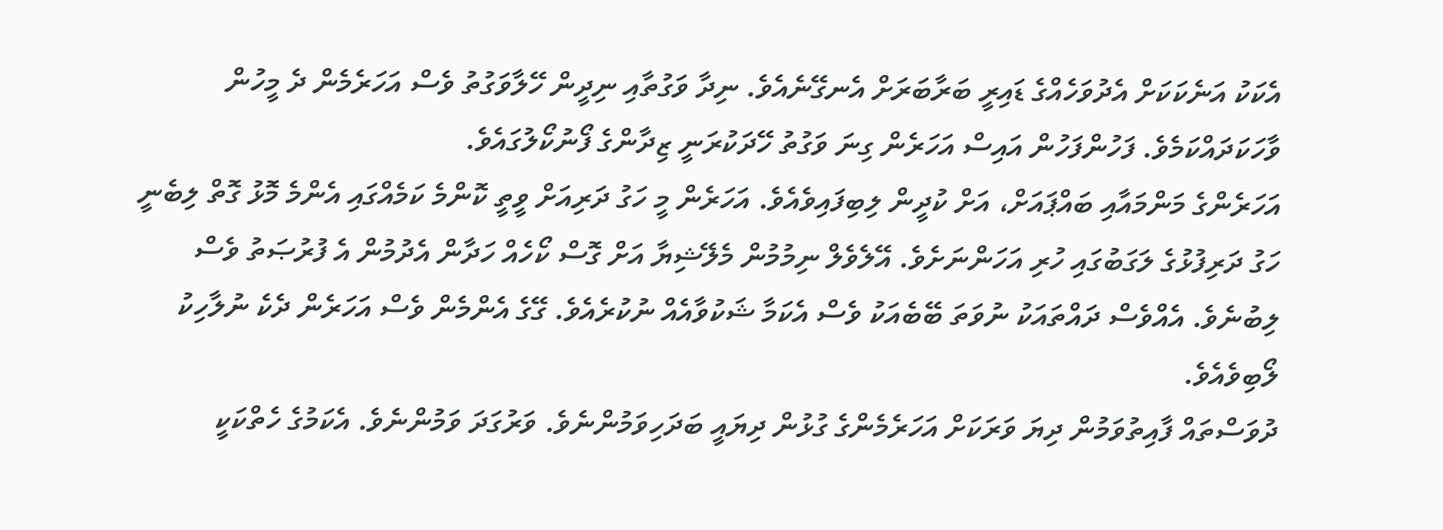އެކަކު އަނެކަކަށް އެދުވަހެއްގެ ޑައިރީ ބަރާބަރަށް އެނގޭނެއެވެ. ނިދާ ވަގުތާއި ނިދީން ހޭލާވަގުތު ވެސް އަހަރެމެން ދެ މީހުން ވާހަކަދައްކަމެވެ. ފަހުންފަހުން އައިސް އަހަރެން ގިނަ ވަގުތު ހޭދަކުރަނީ ޒިދާންގެ ފޯނުކޯލުގައެވެ.
އަހަރެންގެ މަންމައާއި ބައްޕައަށް، އަށް ކުދީން ލިބިފައިވެއެވެ. އަހަރެން މީ ހަގު ދަރިއަށް ވީތީ ކޮންމެ ކަމެއްގައި އެންމެ މޮޅު ގޮތް ލިބެނީ ހަގު ދަރިފުޅުގެ ލަގަބުގައި ހުރި އަހަންނަށެވެ. އޭލެވެލް ނިމުމުން މެލޭޝިޔާ އަށް ގޮސް ކޯހެއް ހަދާން އެދުމުން އެ ފުރުޞަތު ވެސް ލިބުނެވެ. އެއްވެސް ދައްތައަކު ނުވަތަ ބޭބެއަކު ވެސް އެކަމާ ޝަކުވާއެއް ނުކުރެއެވެ. ގޭގެ އެންމެން ވެސް އަހަރެން ދެކެ ނުލާހިކު ލޯބިވެއެވެ.
ދުވަސްތައް ފާއިތުވަމުން ދިޔަ ވަރަކަށް އަހަރެމެންގެ ގުޅުން ދިޔައީ ބަދަހިވަމުންނެވެ. ވަރުގަދަ ވަމުންނެވެ. އެކަމުގެ ހެތްކަކީ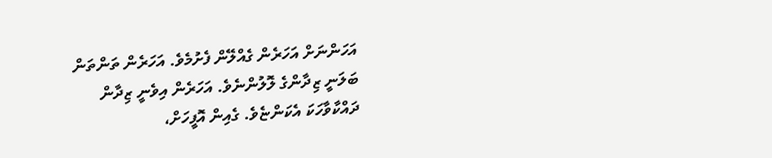އަހަންނަށް އަހަރެން ގެއްލޭން ފެށުމެވެ. އަހަރެން ތަންތަން ބަލަނީ ޒިދާންގެ ލޮލުންނެވެ. އަހަރެން އިވެނީ ޒިދާން ދައްކާވާހަކަ އެކަންޏެވެ. ގެއިން އޮފީހަށް،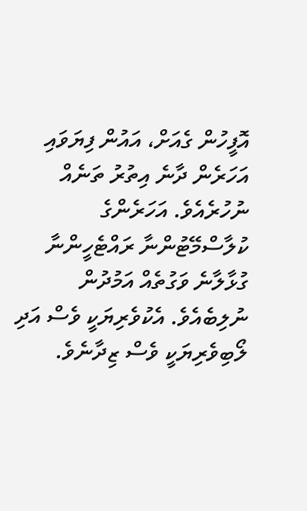އޮފީހުން ގެއަށް، އައުން ފިޔަވައި އަހަރެން ދާނެ އިތުރު ތަނެއް ނުހުރެއެވެ. އަހަރެންގެ ކުލާސްމޭޓުންނާ ރައްޓެހީންނާ ގުޅާލާނެ ވަގުތެއް އަމުދުން ނުލިބެއެވެ. އެކުވެރިޔަކީ ވެސް އަދި ލޯބިވެރިޔަކީ ވެސް ޒިދާނެވެ.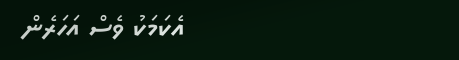އެކަމަކު ވެސް އަހަރެން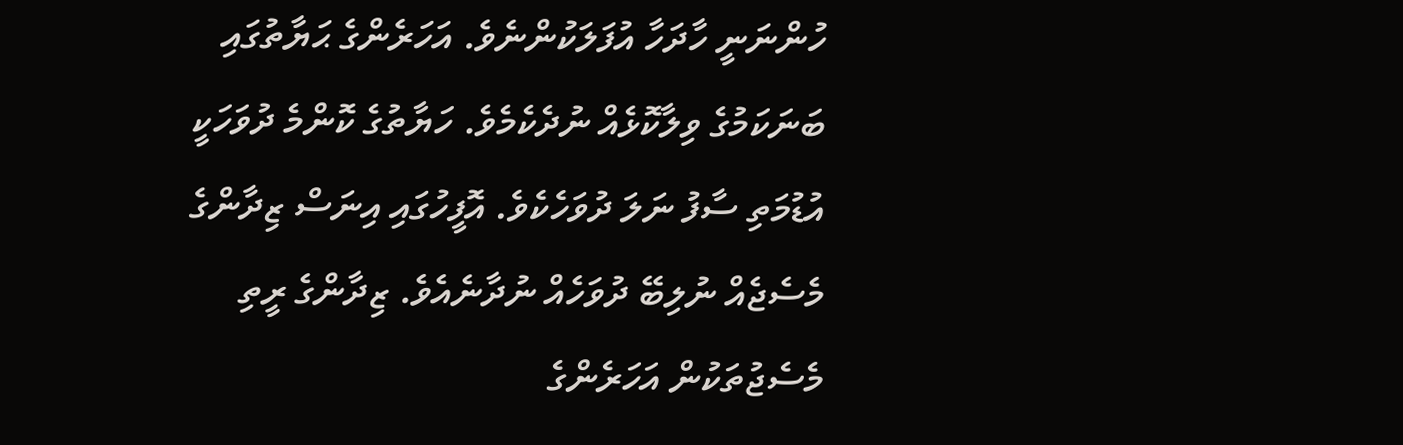ހުންނަނީ ހާދަހާ އުފަލަކުންނެވެ. އަހަރެންގެ ޙަޔާތުގައި ބަނަކަމުގެ ވިލާކޮޅެއް ނުދެކެމެވެ. ހަޔާތުގެ ކޮންމެ ދުވަހަކީ އުޑުމަތި ސާފު ނަލަ ދުވަހެކެވެ. އޮފީހުގައި އިނަސް ޒިދާންގެ މެސެޖެއް ނުލިބޭ ދުވަހެއް ނުދާނެއެވެ. ޒިދާންގެ ރީތި މެސެޖުތަކުން އަހަރެންގެ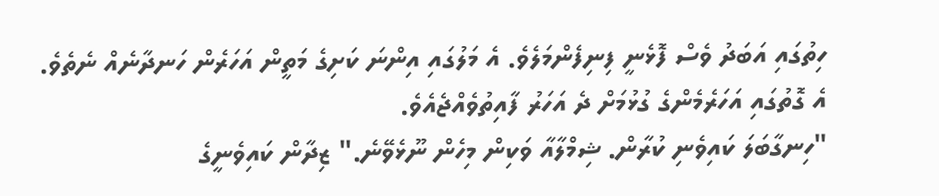ހިތުގައި އަބަދު ވެސް ފޮޅެނީ ފިނިފެންމަލެވެ. އެ މަލުގައި އިންނަ ކަށިގެ މަތީން އަހަރެން ހަނދާނެއް ނެތެވެ. އެ ގޮތުގައި އަހަރެމެންގެ ގުޅުމަށް ދެ އަހަރު ފާއިތުވެއްޖެއެވެ.
"ހިނގާބަލަ ކައިވެނި ކުރާން. ޝިމްލާއާ ވަކިން މިހެން ނޫޅެވޭނެ." ޒިދާން ކައިވެނީގެ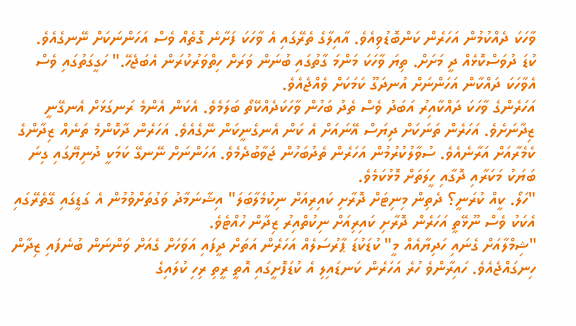ވާހަކަ ދެއްކުމުން އަހަރެން ކަންބޮޑުވިއެވެ. އާއިލާގެ ތެރޭގައި އެ ވާހަކަ ފަށާނެ ގޮތެއް ވެސް އަހަންނަކަށް ނޭނގެއެވެ.
ކުޑަ ދުވަސްކޮޅެއް ދީ މަށަށް. ތިޔަ ވާހަކަ މަންމަ ގާތުގައި ބުނަން ވަރަށް ހިތްވަރުކުރަން އެބަޖެހޭ." ހަގީގަތުގައި ވެސް އެވާހަކަ ދައްކާން އަހަންނަށް އުނދަގޫ ކަމަކަށް ވެއްޖެއެވެ.
އަހަރެންގެ ވާހަކަ ދައްކާއިރު އަބަދު ވެސް ތެދު ބަހުން ވާހަކަދެއްކޭތޯ ބަލަމެވެ. އެކަން އެންމެ ރަނގަޅަށް އެނގޭނީ ޒިދާނަށެވެ. އަހަރެން ތަނަކަށް ދިޔަސް އޭނައަށް އެ ކަން އެނގެނީކަން ނޭގެއެވެ. އަހަރެން ދާކޮންމެ ތަނެއް ޒިދާންގެ ކެމެރާއަށް އަރާނެއެވެ. ސުވާލުކުރުމުން އަހަރެން ތެދުބަހުން ޖަވާބުދެމެވެ. އަހަންނަށް ނޭނގޭ ކަމަކީ ދުނިޔޭގައި ގިނަ ބަޔަކު މަކަރާއި ދޮގާއި ހީލަތަށް މޮޅުކަމެވެ.
"ހަލޯ. ކީއް ކުރަނީ؟ ދެތިން މިނިޓަށް ދޮރާށި ކައިރިއަށް ނިކުމެލާބަލަ" އިޝާނަމާދު ވަގުތަށްވުމުން އެ ގަޑީގައި ގޭތެރޭގައި އެކަކު ވެސް ނޫޅޭތީ އަހަރެން ދޮރާށި ކައިރިއަށް ނިކުތްއިރު ޒިދާން ހުއްޓެވެ.
"ޝިމްލާއަށް ގެނައި ހަދިޔާއެއް މީ" ކުޑަކުޑަ ޕާރުސަލެއް އަހަރެން އަތަށް ދީފައި އަވަހަށް ގެއަށް ވަންނަން ބުނެފައި ޒިދާން ހިނގައްޖެއެވެ. ހައިރާންވެ ހުރެ އަހަރެން ކަނޑައިލި އެ ކުޑަފޮށީގައި އޮތީ ރީތި ރިހި ކުލައިގެ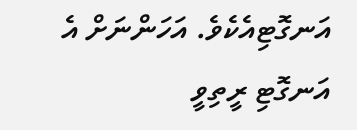އަނގޮޓިއެކެވެ. އަހަންނަށް އެ އަނގޮޓި ރީތިވީ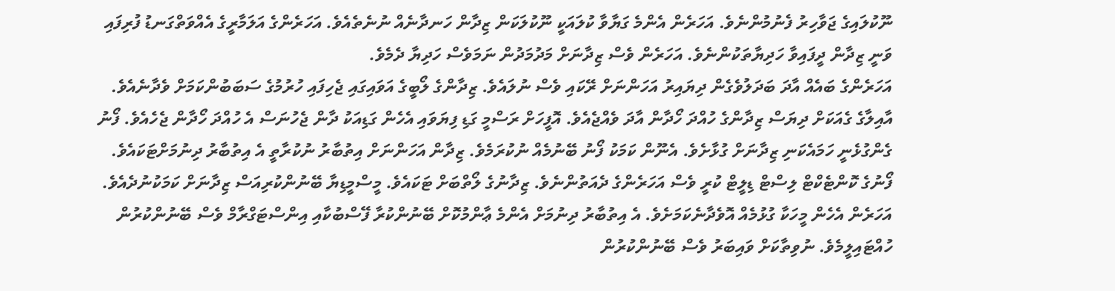ނޫކުލައިގެ ޖަވާހިރު ފެނުމުންނެވެ. އަހަރެން އެންމެ ގަޔާވާ ކުލައަކީ ނޫކުލަކަން ޒިދާން ހަނދާނެއް ނުނެތެއެވެ. އަހަރެންގެ އަލަމާރީގެ އެއްވަތްގަނޑު ފުރިފައި ވަނީ ޒިދާން ދީފައިވާ ހަދިޔާތަކުންނެވެ. އަހަރެން ވެސް ޒިދާނަށް މަދުމަދުން ނަމަވެސް ހަދިޔާ ދެމެވެ.
އަހަރެންގެ ބައެއް އާދަ ބަދަލުވެގެން ދިޔައިރު އަހަންނަށް ރޭކައި ވެސް ނުލައެވެ. ޒިދާންގެ ލޯބީގެ އަވައިގައި ޖެހިފައި ހުރުމުގެ ސަބަބުންކަމަށް ވެދާނެއެވެ. އާއިލާގެ ގެއަކަށް ދިޔަސް ޒިދާންގެ ހުއްދަ ހޯދާން އާދަ ވެއްޖެއެވެ. އޮފީހަށް ރަސްމީ ގަޑި ފިޔަވައި އެހެން ގަޑިއަކު ދާން ޖެހުނަސް އެ ހުއްދަ ހޯދާން ޖެހެއެވެ. ފޯނު ގެންގުޅެނީ ހަމައެކަނި ޒިދާނަށް ގުޅާށެވެ. އެނޫން ކަމަކު ފޯނު ބޭނުމެއް ނުކުރަމެވެ. ޒިދާން އަހަންނަށް އިތުބާރު ނުކުރާތީ އެ އިތުބާރު ދިނުމަށްޓަކައެވެ. ފޯނުގެ ކޮންޓެކްޓް ލިސްޓް ޑިލީޓް ކުރީ ވެސް އަހަރެންގެ ދެއަތުންނެވެ. ޒިދާނުގެ ލޯތްބަށް ޓަކައެވެ. މީސްމީޑިޔާ ބޭނުންކުރިއަސް ޒިދާނަށް ކަމަކުނުދެއެވެ. އަހަރެން އެހެން މީހަކާ ގުޅުމެއް އޮވެދާނެކަމަށެވެ. އެ އިތުބާރު ދިނުމަށް އެންމެ ޢާންމުކޮށް ބޭނުންކުރާ ފޭސްބުކާއި އިންސްޓަގްރާމް ވެސް ބޭނުންކުރުން ހުއްޓައިލީމެވެ. ނުވިތާކަށް ވައިބަރު ވެސް ބޭނުންކުރުން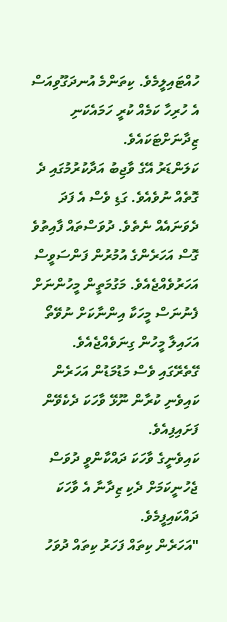ހުއްޓައިލީމެވެ. ކިތަންމެ އުނދަގޫވިއަސް އެ ހުރިހާ ކަމެއް ކުރީ ހަމައެކަނި ޒިދާނަށްޓަކައެވެ.
ކަލަންޑަރު އޭގެ ވާޖިބު އަދާކުރުމުގައި ދެ ގޮތެއް ނުވެއެވެ. ގަޑި ވެސް އެ ފަދަ ދެވަނައެއް ނެތެވެ. ދުވަސްތައް ފާއިތުވެ ގޮސް އަހަރެންގެ އުމުރުން ފަންސަވީސް އަހަރުވެއްޖެއެވެ. މަގުމަތީން މީހުންނަށް ފެނުނަސް މީހަކާ އިންނާކަށް ނުވޭތޯ އަހައިލާ މީހުން ގިނަވެއްޖެއެވެ. ގޭތެރޭގައި ވެސް މަޑުމަޑުން އަހަރެން ކައިވެނި ކުރާން ނޫޅޭ ވާހަކަ ދެކެވޭން ފަށައިފިއެވެ.
ކައިވެނީގެ ވާހަކަ ދައްކާންވީ ދުވަސް ޖެހުނީކަމަށް ދެކި ޒިދާނާ އެ ވާހަކަ ދައްކައިފީމެވެ.
"އަހަރެން ކިތައް ފަހަރު ކިތައް ދުވަހު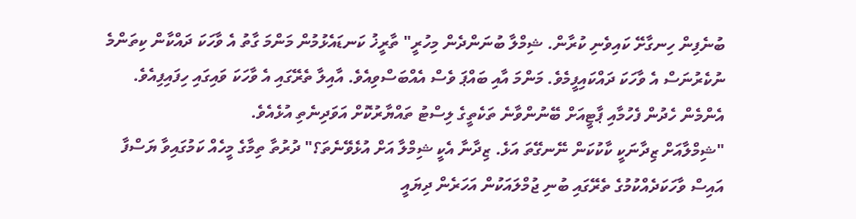ބުނެފިން ހިނގާށޭ ކައިވެނި ކުރާން. ޝިމްލާ ބުނަންދެން މިހުރީ" ތާރީޚު ކަނޑައެޅުމުން މަންމަ ގާތު އެ ވާހަކަ ދައްކާން ކިތަންމެ ނުކެރުނަސް އެ ވާހަކަ ދައްކައިފީމެވެ. މަންމަ އާއި ބައްޕަ ވެސް އެއްބަސްވިއެވެ. އާއިލާ ތެރޭގައި އެ ވާހަކަ ވައިގައި ހިފައިފިއެވެ. އެންމެން ހެދުން ފެހުމާއި ޕާޓީއަށް ބޭނުންވާނެ ތަކެތީގެ ލިސްޓު ތައްޔާރުކޮށް އަވަދިނެތި އުޅެއެވެ.
"ޝިމްލާއަށް ޒިދާނަކީ ކާކުކަން ނޭނގޭތަ އަޅެ. ޒިދާނާ އެކީ ޝިމްލާ އަށް އުޅެވޭނެތަ؟" ދުރުތާ ތިމާގެ މީހެއް ކަމުގައިވާ ޔަސްފާ އައިސް ވާހަކަދެއްކުމުގެ ތެރޭގައި ބުނި ޖުމްލައަކުން އަހަރެން ދިޔައީ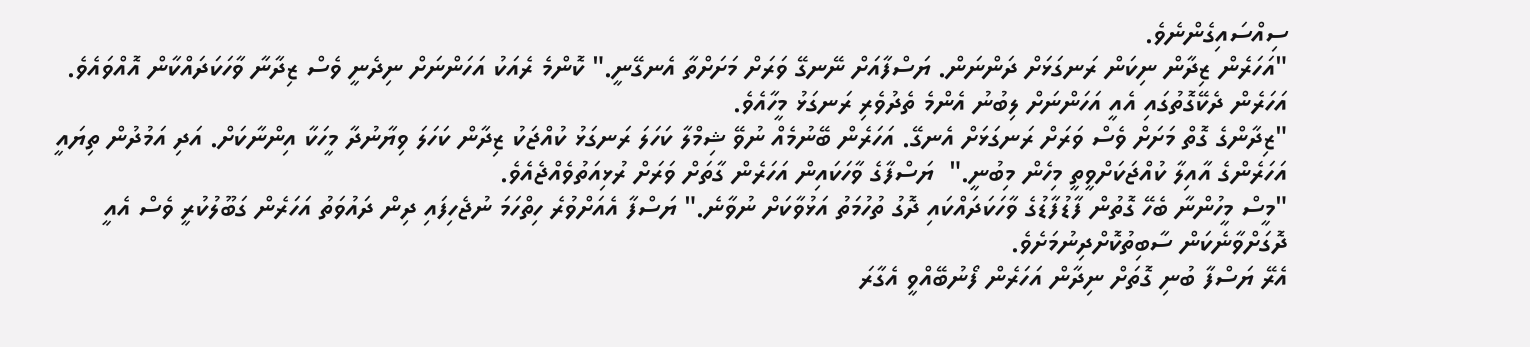ސިއްސައިގެންނެވެ.
"އަހަރެން ޒިދާން ނިކަން ރަނގަޅަށް ދަންނަން. ޔަސްފާއަށް ނޭނގޭ ވަރަށް މަށަށްތާ އެނގޭނީ." ކޮންމެ ރެއަކު އަހަންނަށް ނިދެނީ ވެސް ޒިދާނާ ވާހަކަދައްކާން އޮއްވައެވެ. އަހަރެން ދެކޭގޮތުގައި އެއީ އަހަންނަށް ލިބުނު އެންމެ ތެދުވެރި ރަނގަޅު މީހާއެވެ.
"ޒިދާންގެ ގޮތް މަށަށް ވެސް ވަރަށް ރަނގަޅަށް އެނގޭ. އަހަރެން ބޭނުމެއް ނުވޭ ޝިމްލާ ކަހަލަ ރަނގަޅު ކުއްޖަކު ޒިދާން ކަހަލަ ވިޔާނުދާ މީހަކާ އިންނާކަށް. އަދި އަމުދުން ތިޔައީ އަހަރެންގެ އާއިލާ ކުއްޖަކަށްވީތީ މިހެން މިބުނީ."  ޔަސްފާގެ ވާހަކައިން އަހަރެން ގާތަށް ވަރަށް ރުޅިއަތުވެއްޖެއެވެ.
"މީސް މީހުންނާ ބެހޭ ގޮތުން ފާޑުފާޑުގެ ވާހަކަދައްކައި ދޮގު ތުހުމަތު އަޅުވާކަށް ނުވާނެ." ޔަސްފާ އެއަށްވުރެ ހިތްހަމަ ނުޖެހިފައި ދިން ދައުވަތު އަހަރެން ގަބޫލުކުރީ ވެސް އެއީ ދޮގަށްވާނެކަން ސާބިތުކޮށްދިނުމަށެވެ.
އެރޭ ޔަސްފާ ބުނި ގޮތަށް ނިދާން އަހަރެން ފޯނުބޭއްވީ އެގާރަ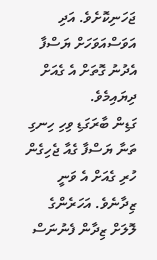ޖަހަނިކޮށެވެ. އަދި އަވަސްއަވަހަށް ޔަސްފާ އެދުނު ގޮތަށް އެ ގެއަށް ދިޔައިމެވެ.
ގަޑިން ބާރަގަޑި ވިހި ހިނގި ތަނާ ޔަސްފާ ގެއާ ޖެހިގެން ހުރި ގެއަށް އެ ވަނީ ޒިދާނެވެ. އަހަރެންގެ ލޮލަށް ޒިދާން ފެނުނަސް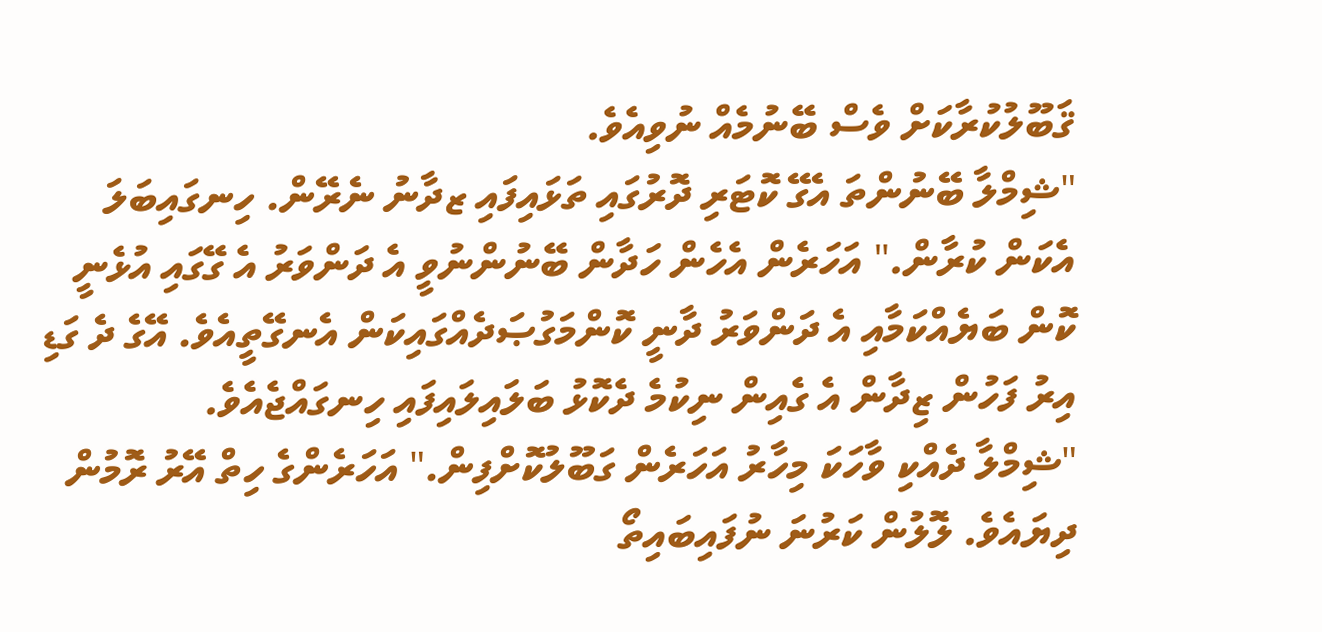ޤަބޫލުކުރާކަށް ވެސް ބޭނުމެއް ނުވިއެވެ.
"ޝިމްލާ ބޭނުންތަ އެގޭ ކޮޓަރި ދޮރުގައި ތަޅައިފައި ޒދާނު ނެރޭން. ހިނގައިބަލަ އެކަން ކުރާން." އަހަރެން އެހެން ހަދާން ބޭނުންނުވީ އެ ދަންވަރު އެ ގޭގައި އުޅެނީ ކޮން ބަޔެއްކަމާއި އެ ދަންވަރު ދާނީ ކޮންމަގުޞަދެއްގައިކަން އެނގޭތީއެވެ. އޭގެ ދެ ގަޑި އިރު ފަހުން ޒިދާން އެ ގެއިން ނިކުމެ ދެކޮޅު ބަލައިލައިފައި ހިނގައްޖެއެވެ.
"ޝިމްލާ ދެއްކި ވާހަކަ މިހާރު އަހަރެން ގަބޫލުކޮށްފިން." އަހަރެންގެ ހިތް އޭރު ރޮމުން ދިޔައެވެ. ލޮލުން ކަރުނަ ނުފައިބައިތޯ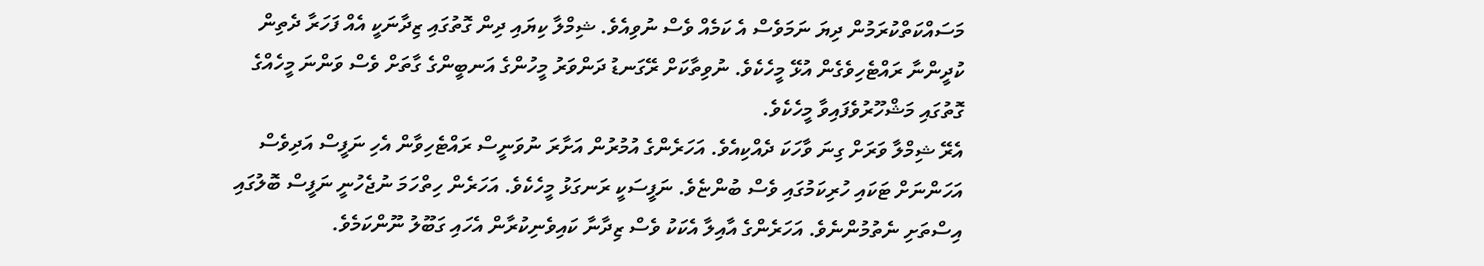މަސައްކަތްކުރަމުން ދިޔަ ނަމަވެސް އެ ކަމެއް ވެސް ނުވިއެވެ. ޝިމްލާ ކިޔައި ދިން ގޮތުގައި ޒިދާނަކީ އެއް ފަހަރާ ދެތިން ކުދީންނާ ރައްޓެހިވެގެން އުޅޭ މީހެކެވެ. ނުވިތާކަށް ރޭގަނޑު ދަންވަރު މީހުންގެ އަނބީންގެ ގާތަށް ވެސް ވަންނަ މީހެއްގެ ގޮތުގައި މަޝްހޫރުވެފައިވާ މީހެކެވެ.
އެރޭ ޝިމްލާ ވަރަށް ގިނަ ވާހަކަ ދެއްކިއެވެ. އަހަރެންގެ އުމުރުން އަށާރަ ނުވަނީސް ރައްޓެހިވާން އެހި ނަފީސް އަދިވެސް އަހަންނަށް ޓަކައި ހުރިކަމުގައި ވެސް ބުންޏެވެ. ނަފީސަކީ ރަނގަޅު މީހެކެވެ. އަހަރެން ހިތްހަމަ ނުޖެހުނީ ނަފީސް ބޮލުގައި އިސްތަށި ނެތުމުންނެވެ. އަހަރެންގެ އާއިލާ އެކަކު ވެސް ޒިދާނާ ކައިވެނިކުރާން އެހައި ގަބޫލު ނޫންކަމެވެ.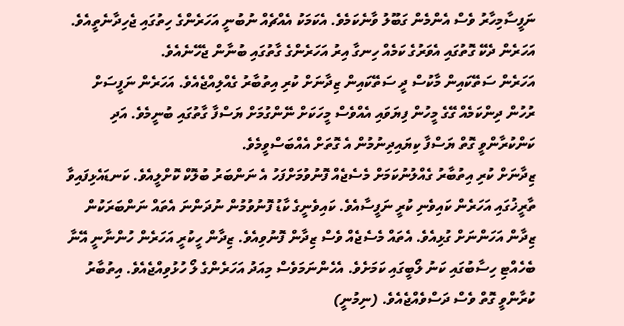ނަފީސާމިހާރު ވެސް އެންމެން ގަބޫލު ވާނެކަމެވެ. އެކަމަކު އެއްޗެއް ނުބުނީ އަހަރެންގެ ހިތުގައި ޖެހިދާނެތީއެވެ. އަހަރެން ދެކޭ ގޮތުގައި އެވަރުގެ ކަމެއް ހިނގާ އިރު އަހަރެންގެ ގާތުގައި ބުނާން ޖެހޭނެއެވެ.
އަހަރެން ސަތޭކައިން މާކުސް ދީ ސަތޭކައިން ޒިދާނަށް ކުރި އިތުބާރު ގެއްލިއްޖެއެވެ. އަހަރެން ނަފީސަށް ރުހުން ދިންކަމެއް ގޭގެ މީހުން ފިޔަވައި އެއްވެސް މީހަކަށް ނޭންގުމަށް ޔަސްފާ ގާތުގައި ބުނީމެވެ. އަދި ކަންކުރާންވީ ގޮތް ޔަސްފާ ކިޔައިދިނުމުން އެ ގޮތަށް އެއްބަސްވީމެވެ.
ޒިދާނަށް ކުރި އިތުބާރު ގެއްލުނުކަމަށް މެސެޖެއް ފޮނުވުމަށްފަހު އެ ނަންބަރު ބުލޮކް ކޮށްލީއެވެ. ކަނޑައެޅިފައިވާ ތާރީޚުގައި އަހަރެން ކައިވެނި ކުރީ ނަފީސާއެވެ. ކައިވެނީގެ ކާޑު ފޮނުވުމުން ނުދަންނަ އެތައް ނަންބަރަކުން ޒިދާން އަހަންނަށް ގުޅިއެވެ. އެތައް މެސެޖެއް ވެސް ޒިދާން ފޮނުވިއެވެ. ޒިދާން ހީކުރީ އަހަރެން ހުންނާނީ އޭނާ ބެހެއްޓި ހިސާބުގައި ކަނު ލޯބީގައި ކަމަށެވެ. އެހެންނަމަވެސް މިއަދު އަހަރެންގެ ލޯ ހުޅުވިއްޖެއެވެ. އިތުބާރު ކުރާންވީ ގޮތް ވެސް ދަސްވެއްޖެއެވެ. (ނިމުނީ)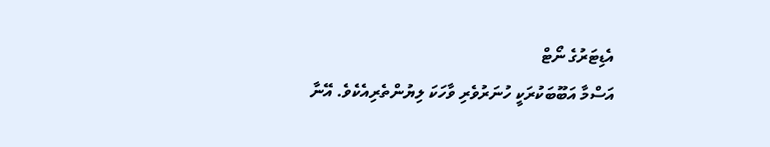އެޑިޓަރުގެ ނޯޓް
އަސްމާ އަބޫބަކުރަކީ ހުނަރުވެރި ވާހަކަ ލިޔުންތެރިއެކެވެ. އޭނާ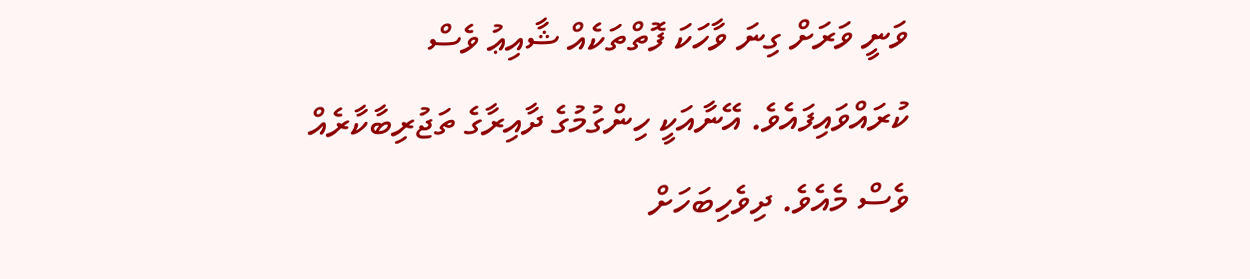ވަނީ ވަރަށް ގިނަ ވާހަކަ ފޮތްތަކެއް ޝާއިޢު ވެސް ކުރައްވައިފައެވެ. އޭނާއަކީ ހިންގުމުގެ ދާއިރާގެ ތަޖުރިބާކާރެއް ވެސް މެއެވެ. ދިވެހިބަހަށް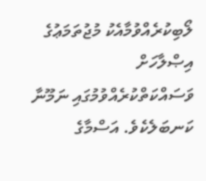ލޯބިކުރެއްވުމާއެކު މުޖުތަމަޢުގެ އިޞްލާހަށް ވަސައްކަތްކުރެއްވުމުގައި ނަމޫނާ ކަނބަލެކެވެ. އަސްމާގެ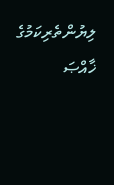ލިޔުންތެރިކަމުގެ ޚާއްޞަ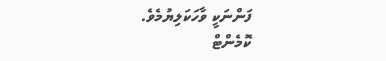ފަންނަކީ ވާހަކަލިޔުމެވެ.
ކޮމެންޓް